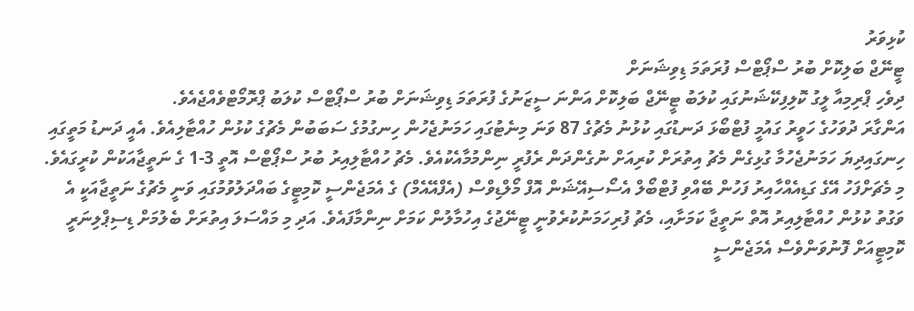ކުޅިވަރު
ޓީނޭޖް ބަލިކޮށް ބުރު ސްޕޯޓްސް ފުރަތަމަ ޑިވިޝަނަށް
ދިވެހި ޕްރިމިއާ ލީގު ކޮލިފިކޭޝަނުގައި ކުލަބު ޓީނޭޖް ބަލިކޮށް އަންނަ ސީޒަނުގެ ފުރަތަމަ ޑިވިޝަނަށް ބުރު ސްޕޯޓްސް ކުލަބު ޕްރޮމޯޓްވެއްޖެއެވެ.
އަންގާރަ ދުވަހުގެ ހަވީރު ގައުމީ ފުޓްބޯޅަ ދަނޑުގައި ކުޅުނު މެޗުގެ 87 ވަނަ މިނެޓުގައި ހަމަނުޖެހުން ހިނގުމުގެ ސަބަބުން މެޗުގެ ކުޅުން ހުއްޓާލިއެވެ. އެއީ ދަނޑު މަތީގައި ހިނގައިދިޔަ ހަމަނުޖެހުމާ ގުޅިގެން މެޗު އިތުރަށް ކުރިއަށް ނުގެންދަން ރެފުރީ ނިންމުމާއެކުއެވެ. މެޗު ހުއްޓާލިއިރު ބުރު ސްޕޯޓްސް އޮތީ 3-1 ގެ ނަތީޖާއަކުން ކުރީގައެވެ.
މި މެޗަށްފަހު އޭގެ ގަޑިއެއްހާއިރު ފަހުން ބޭއްވި ފުޓްބޯލް އެސޯސިއޭޝަން އޮފް މޯލްޑިވްސް (އެފްއޭއެމް) ގެ އެމަޖެންސީ ކޮމިޓީގެ ބައްދަލުވުމުގައި ވަނީ މެޗުގެ ނަތީޖާއަކީ އެ ވަގުތު ކުޅުން ހުއްޓާލިއިރު އޮތް ނަތީޖާ ކަމަށާއި، މެޗު ފުރިހަމަނުކުރެވުނީ ޓީނޭޖުގެ އިހުމާލުން ކަމަށް ނިންމާފައެވެ. އަދި މި މައްސަލަ އިތުރަށް ބެލުމަށް ޑިސިޕްލިނަރީ ކޮމިޓީއަށް ފޮނުވަންވެސް އެމަޖެންސީ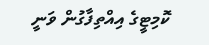ކޮމިޓީގެ އިއްތިފާގުން ވަނީ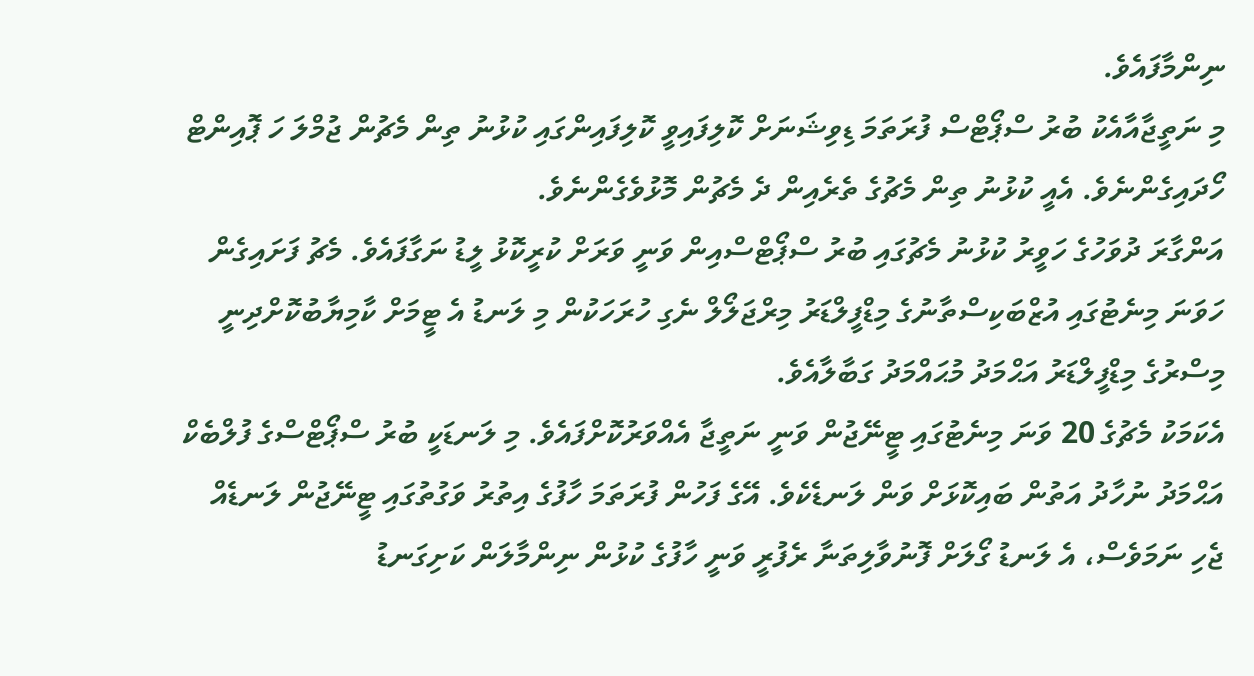ނިންމާފައެވެ.
މި ނަތީޖާއާއެކު ބުރު ސްޕޯޓްސް ފުރަތަމަ ޑިވިޝަނަށް ކޮލިފައިވީ ކޮލިފައިންގައި ކުޅުނު ތިން މެޗުން ޖުމްލަ ހަ ޕޮއިންޓް ހޯދައިގެންނެވެ. އެއީ ކުޅުނު ތިން މެޗުގެ ތެރެއިން ދެ މެޗުން މޮޅުވެގެންނެވެ.
އަންގާރަ ދުވަހުގެ ހަވީރު ކުޅުނު މެޗުގައި ބުރު ސްޕޯޓްސްއިން ވަނީ ވަރަށް ކުރީކޮޅު ލީޑު ނަގާފައެވެ. މެޗު ފަށައިގެން ހަވަނަ މިނެޓުގައި އުޒްބަކިސްތާނުގެ މިޑްފީލްޑަރު މިރްޖަލޯލް ނެގި ހުރަހަކުން މި ލަނޑު އެ ޓީމަށް ކާމިޔާބުކޮށްދިނީ މިސްރުގެ މިޑްފީލްޑަރު އަޙްމަދު މުޙައްމަދު ގަބާލާއެވެ.
އެކަމަކު މެޗުގެ 20 ވަނަ މިނެޓުގައި ޓީނޭޖުން ވަނީ ނަތީޖާ އެއްވަރުކޮށްފައެވެ. މި ލަނޑަކީ ބުރު ސްޕޯޓްސްގެ ފުލްބެކް އަޙްމަދު ނުހާދު އަތުން ބައިކޮޅަށް ވަން ލަނޑެކެވެ. އޭގެ ފަހުން ފުރަތަމަ ހާފުގެ އިތުރު ވަގުތުގައި ޓީނޭޖުން ލަނޑެއް ޖެހި ނަމަވެސް، އެ ލަނޑު ގޯލަށް ފޮނުވާލިތަނާ ރެފުރީ ވަނީ ހާފުގެ ކުޅުން ނިންމާލަން ކަށިގަނޑު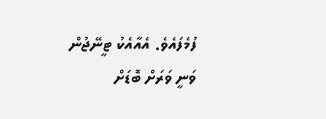ފުމެފައެވެ. އެއާއެކު ޓީނޭޖުން ވަނީ ވަރަށް ބޮޑަށް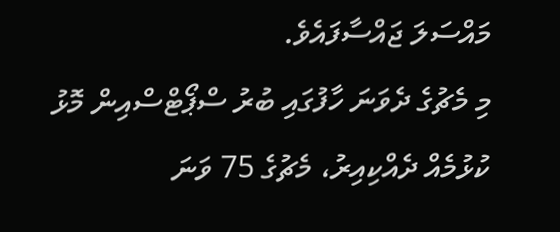މައްސަލަ ޖައްސާފައެވެ.
މި މެޗުގެ ދެވަނަ ހާފުގައި ބުރު ސްޕޯޓްސްއިން މޮޅު ކުޅުމެއް ދެއްކިއިރު، މެޗުގެ 75 ވަނަ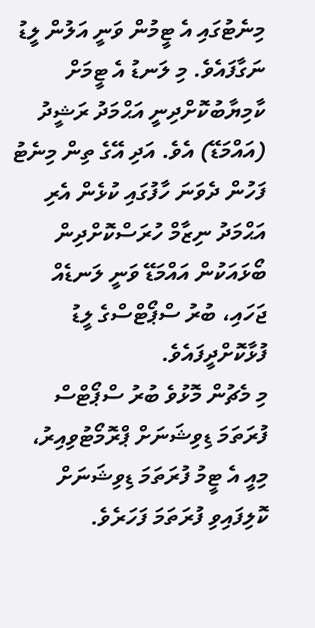މިނެޓުގައި އެ ޓީމުން ވަނީ އަލުން ލީޑު ނަގާފައެވެ. މި ލަނޑު އެ ޓީމަށް ކާމިޔާބުކޮށްދިނީ އަޙްމަދު ރަޝީދު (އައްމަޑޭ) އެވެ. އަދި އޭގެ ތިން މިނެޓު ފަހުން ދެވަނަ ހާފުގައި ކުޅެން އެރި އަޙްމަދު ނިޒާމް ހުރަސްކޮށްދިން ބޯޅައަކުން އައްމަޑޭ ވަނީ ލަނޑެއް ޖަހައި، ބުރު ސްޕޯޓްސްގެ ލީޑު ފުޅާކޮށްދީފައެވެ.
މި މެޗުން މޮޅުވެ ބުރު ސްޕޯޓްސް ފުރަތަމަ ޑިވިޝަނަށް ޕްރޮމޯޓުވިއިރު، މިއީ އެ ޓީމު ފުރަތަމަ ޑިވިޝަނަށް ކޮލިފައިވި ފުރަތަމަ ފަހަރެވެ.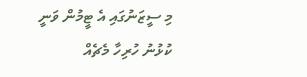މި ސީޒަނުގައި އެ ޓީމުން ވަނީ ކުޅުނު ހުރިހާ މެޗެއް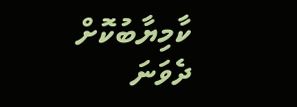ކާމިޔާބުކޮށް ދެވަނަ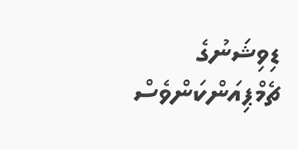ޑިވިޝަނުގެ ޗެމްޕިއަންކަންވެސް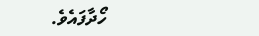ހޯދާފައެވެ.